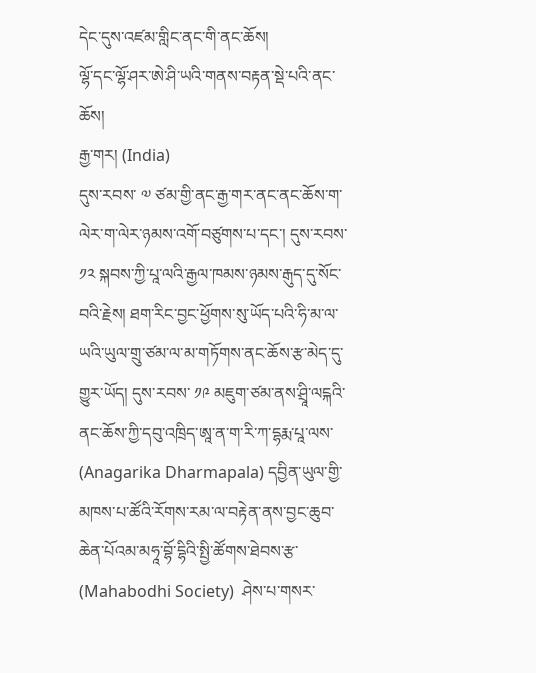དེང་དུས་འཛམ་གླིང་ནང་གི་ནང་ཆོས།
ལྷོ་དང་ལྷོ་ཤར་ཨེ་ཤི་ཡའི་གནས་བརྟན་སྡེ་པའི་ནང་ཆོས།
རྒྱ་གར། (India)
དུས་རབས་ ༧ ཙམ་གྱི་ནང་རྒྱ་གར་ནང་ནང་ཆོས་ག་ལེར་ག་ལེར་ཉམས་འགོ་བཙུགས་པ་དང་། དུས་རབས་ ༡༢ སྐབས་ཀྱི་པཱ་ལའི་རྒྱལ་ཁམས་ཉམས་རྒུད་དུ་སོང་བའི་རྗེས། ཐག་རིང་བྱང་ཕྱོགས་སུ་ཡོད་པའི་ཧི་མ་ལ་ཡའི་ཡུལ་གྲུ་ཙམ་ལ་མ་གཏོགས་ནང་ཆོས་རྩ་མེད་དུ་གྱུར་ཡོད། དུས་རབས་ ༡༩ མཇུག་ཙམ་ནས་ཤྲཱི་ལངྐའི་ནང་ཆོས་ཀྱི་དབུ་འཁྲིད་ཨཱ་ན་ག་རི་ཀ་དྷརྨ་པཱ་ལས་ (Anagarika Dharmapala) དབྱིན་ཡུལ་གྱི་མཁས་པ་ཚོའི་རོགས་རམ་ལ་བརྟེན་ནས་བྱང་ཆུབ་ཆེན་པོའམ་མཧཱ་བྷོ་དྷིའི་སྤྱི་ཚོགས་ཐེབས་རྩ་ (Mahabodhi Society)  ཤེས་པ་གསར་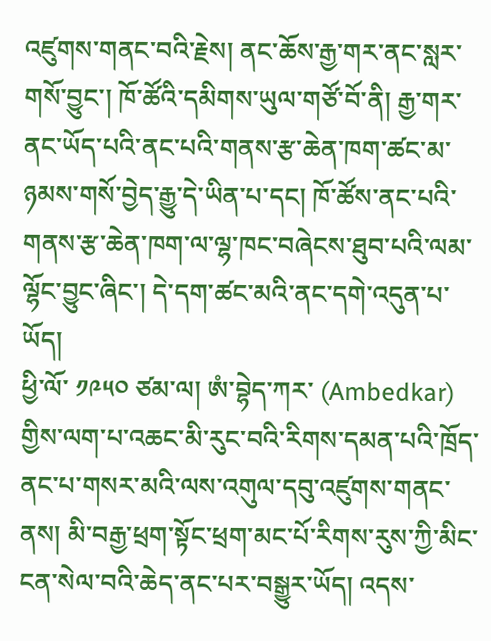འཛུགས་གནང་བའི་རྗེས། ནང་ཆོས་རྒྱ་གར་ནང་སླར་གསོ་བྱུང་། ཁོ་ཚོའི་དམིགས་ཡུལ་གཙོ་བོ་ནི། རྒྱ་གར་ནང་ཡོད་པའི་ནང་པའི་གནས་རྩ་ཆེན་ཁག་ཚང་མ་ཉམས་གསོ་བྱེད་རྒྱུ་དེ་ཡིན་པ་དང། ཁོ་ཚོས་ནང་པའི་གནས་རྩ་ཆེན་ཁག་ལ་ལྷ་ཁང་བཞེངས་ཐུབ་པའི་ལམ་ལྷོང་བྱུང་ཞིང་། དེ་དག་ཚང་མའི་ནང་དགེ་འདུན་པ་ཡོད།
ཕྱི་ལོ་ ༡༩༥༠ ཙམ་ལ། ཨཾ་བྷེད་ཀར་ (Ambedkar) གྱིས་ལག་པ་འཆང་མི་རུང་བའི་རིགས་དམན་པའི་ཁྲོད་ནང་པ་གསར་མའི་ལས་འགུལ་དབུ་འཛུགས་གནང་ནས། མི་བརྒྱ་ཕྲག་སྟོང་ཕྲག་མང་པོ་རིགས་རུས་ཀྱི་མིང་ངན་སེལ་བའི་ཆེད་ནང་པར་བསྒྱུར་ཡོད། འདས་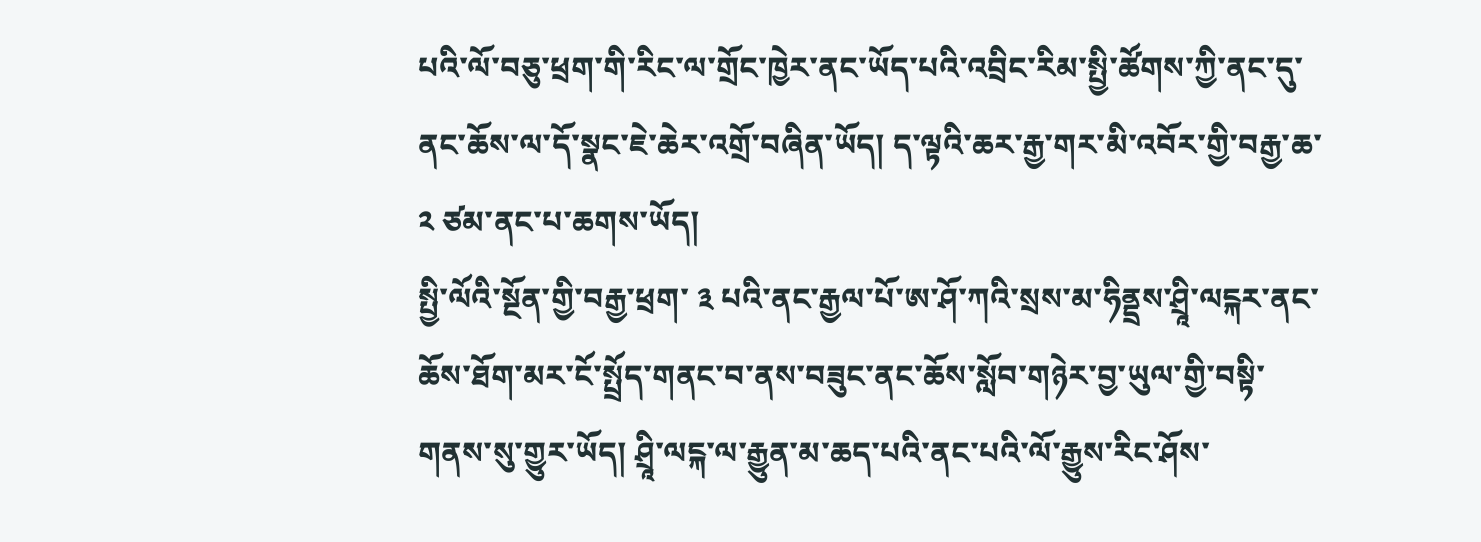པའི་ལོ་བཅུ་ཕྲག་གི་རིང་ལ་གྲོང་ཁྱེར་ནང་ཡོད་པའི་འབྲིང་རིམ་སྤྱི་ཚོགས་ཀྱི་ནང་དུ་ནང་ཆོས་ལ་དོ་སྣང་ཇེ་ཆེར་འགྲོ་བཞིན་ཡོད། ད་ལྟའི་ཆར་རྒྱ་གར་མི་འབོར་གྱི་བརྒྱ་ཆ་ ༢ ཙམ་ནང་པ་ཆགས་ཡོད།
སྤྱི་ལོའི་སྔོན་གྱི་བརྒྱ་ཕྲག་ ༣ པའི་ནང་རྒྱལ་པོ་ཨ་ཤོ་ཀའི་སྲས་མ་ཧིནྡྲས་ཤྲཱི་ལངྐར་ནང་ཆོས་ཐོག་མར་ངོ་སྤྲོད་གནང་བ་ནས་བཟུང་ནང་ཆོས་སློབ་གཉེར་བྱ་ཡུལ་གྱི་བསྟི་གནས་སུ་གྱུར་ཡོད། ཤྲཱི་ལངྐ་ལ་རྒྱུན་མ་ཆད་པའི་ནང་པའི་ལོ་རྒྱུས་རིང་ཤོས་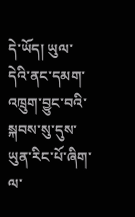དེ་ཡོད། ཡུལ་དེའི་ནང་དམག་འཁྲུག་བྱུང་བའི་སྐབས་སུ་དུས་ཡུན་རིང་པོ་ཞིག་ལ་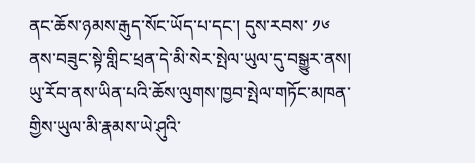ནང་ཆོས་ཉམས་རྒུད་སོང་ཡོད་པ་དང་། དུས་རབས་ ༡༦ ནས་བཟུང་སྟེ་གླིང་ཕྲན་དེ་མི་སེར་སྤེལ་ཡུལ་དུ་བསྒྱུར་ནས། ཡུ་རོབ་ནས་ཡིན་པའི་ཆོས་ལུགས་ཁྱབ་སྤེལ་གཏོང་མཁན་གྱིས་ཡུལ་མི་རྣམས་ཡེ་ཤུའི་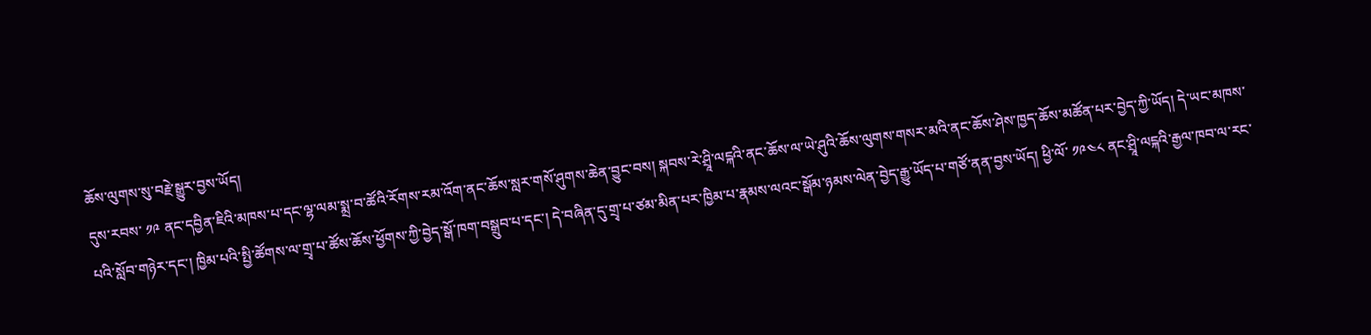ཆོས་ལུགས་སུ་བརྗེ་སྒྱུར་བྱས་ཡོད།
དུས་རབས་ ༡༩ ནང་དབྱིན་ཇིའི་མཁས་པ་དང་ལྷ་ལམ་སྨྲ་བ་ཚོའི་རོགས་རམ་འོག་ནང་ཆོས་སླར་གསོ་ཤུགས་ཆེན་བྱུང་བས། སྐབས་རེ་ཤྲཱི་ལངྐའི་ནང་ཆོས་ལ་ཡེ་ཤུའི་ཆོས་ལུགས་གསར་མའི་ནང་ཆོས་ཤེས་ཁྱད་ཆོས་མཚོན་པར་བྱེད་ཀྱི་ཡོད། དེ་ཡང་མཁས་པའི་སློབ་གཉེར་དང་། ཁྱིམ་པའི་སྤྱི་ཚོགས་ལ་གྲྭ་པ་ཚོས་ཆོས་ཕྱོགས་ཀྱི་བྱེད་སྒོ་ཁག་བསྒྲུབ་པ་དང་། དེ་བཞིན་དུ་གྲྭ་པ་ཙམ་མིན་པར་ཁྱིམ་པ་རྣམས་ལའང་སྒོམ་ཉམས་ལེན་བྱེད་རྒྱུ་ཡོད་པ་གཙོ་ནན་བྱས་ཡོད། ཕྱི་ལོ་ ༡༩༤༨ ནང་ཤྲཱི་ལངྐའི་རྒྱལ་ཁབ་ལ་རང་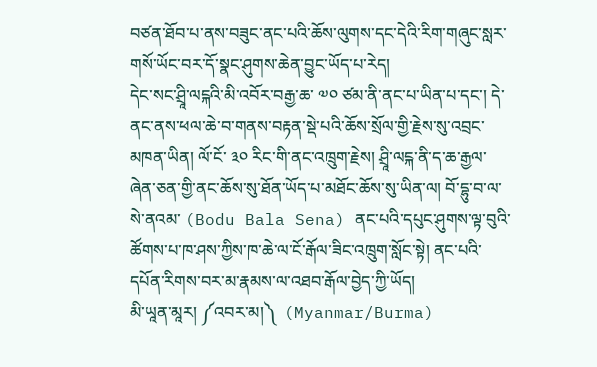བཙན་ཐོབ་པ་ནས་བཟུང་ནང་པའི་ཆོས་ལུགས་དང་དེའི་རིག་གཞུང་སླར་གསོ་ཡོང་བར་དོ་སྣང་ཤུགས་ཆེན་བྱུང་ཡོད་པ་རེད།
དེང་སང་ཤྲཱི་ལངྐའི་མི་འབོར་བརྒྱ་ཆ་ ༧༠ ཙམ་ནི་ནང་པ་ཡིན་པ་དང་། དེ་ནང་ནས་ཕལ་ཆེ་བ་གནས་བརྟན་སྡེ་པའི་ཆོས་སྲོལ་གྱི་རྗེས་སུ་འབྲང་མཁན་ཡིན། ལོ་ངོ་ ༣༠ རིང་གི་ནང་འཁྲུག་རྗེས། ཤྲཱི་ལངྐ་ནི་ད་ཆ་རྒྱལ་ཞེན་ཅན་གྱི་ནང་ཆོས་སུ་ཐོན་ཡོད་པ་མཐོང་ཆོས་སུ་ཡིན་ལ། བོ་དྷུ་བ་ལ་སེ་ནའམ་ (Bodu Bala Sena) ནང་པའི་དཔུང་ཤུགས་ལྟ་བུའི་ཚོགས་པ་ཁ་ཤས་ཀྱིས་ཁ་ཆེ་ལ་ངོ་རྒོལ་ཟིང་འཁྲུག་སློང་སྟེ། ནང་པའི་དཔོན་རིགས་བར་མ་རྣམས་ལ་འཐབ་རྒོལ་བྱེད་ཀྱི་ཡོད།
མི་ཡཱན་མཱར། ༼འབར་མ།༽  (Myanmar/Burma)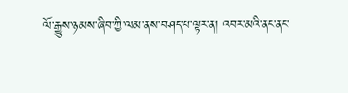ལོ་རྒྱུས་ཉམས་ཞིབ་ཀྱི་ལམ་ནས་བཤད་པ་ལྟར་ན། འབར་མའི་ནང་ནང་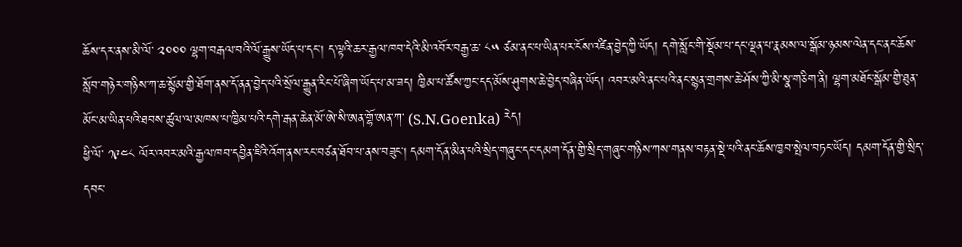ཆོས་དར་ནས་མི་ལོ་ ༢༠༠༠ ལྷག་བརྒལ་བའི་ལོ་རྒྱུས་ཡོད་པ་དང། ད་ལྟའི་ཆར་རྒྱལ་ཁབ་དེའི་མི་འབོར་བརྒྱ་ཆ་ ༨༥ ཙམ་ནང་པ་ཡིན་པར་ངོས་འཛིན་བྱེད་ཀྱི་ཡོད། དགེ་སློང་གི་སྡོམ་པ་དང་ལྡན་པ་རྣམས་ལ་སྒོམ་ཉམས་ལེན་དང་ནང་ཆོས་སློབ་གཉེར་གཉིས་ཀ་ཆ་སྙོམ་གྱི་ཐོག་ནས་དོ་ནན་བྱེད་པའི་སྲོལ་རྒྱུན་རིང་པོ་ཞིག་ཡོད་པ་མ་ཟད། ཁྱིམ་པ་ཚོས་ཀྱང་དད་མོས་ཤུགས་ཆེ་བྱེད་བཞིན་ཡོད། འབར་མའི་ནང་པའི་ནང་སྙན་གྲགས་ཆེ་ཤོས་ཀྱི་མི་སྣ་གཅིག་ནི། ལྷག་མཐོང་སྒོམ་གྱི་ཐུན་མོང་མ་ཡིན་པའི་ཐབས་ཚུལ་ལ་མཁས་པ་ཁྱིམ་པའི་དགེ་རྒན་ཆེན་མོ་ཨེ་སི་ཨན་གྷོ་ཨན་ཀ་ (S.N.Goenka) རེད།
ཕྱི་ལོ་ ༡༩༤༨ ལོར་འབར་མའི་རྒྱལ་ཁབ་དབྱིན་ཇིའི་འོག་ནས་རང་བཙན་ཐོབ་པ་ནས་བཟུང། དམག་དོན་མིན་པའི་སྲིད་གཞུང་དང་དམག་དོན་གྱི་སྲིད་གཞུང་གཉིས་ཀས་གནས་བརྟན་སྡེ་པའི་ནང་ཆོས་ཁྱབ་སྤེལ་བཏང་ཡོད། དམག་དོན་གྱི་སྲིད་དབང་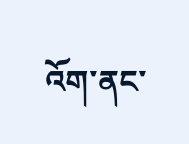འོག་ནང་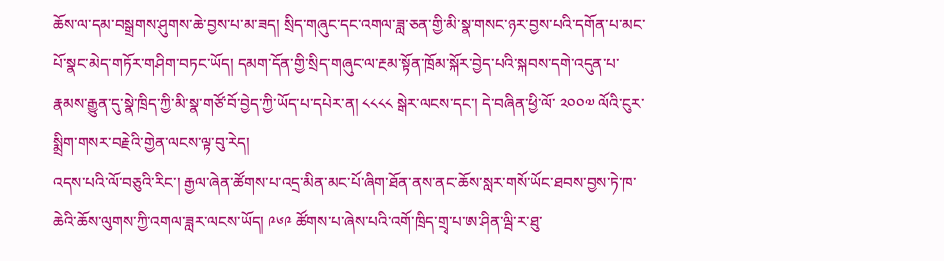ཆོས་ལ་དམ་བསྒྲགས་ཤུགས་ཆེ་བྱས་པ་མ་ཟད། སྲིད་གཞུང་དང་འགལ་ཟླ་ཅན་གྱི་མི་སྣ་གསང་ཉར་བྱས་པའི་དགོན་པ་མང་པོ་སྣང་མེད་གཏོར་གཤིག་བཏང་ཡོད། དམག་དོན་གྱི་སྲིད་གཞུང་ལ་རྔམ་སྟོན་ཁྲོམ་སྐོར་བྱེད་པའི་སྐབས་དགེ་འདུན་པ་རྣམས་རྒྱུན་དུ་སྣེ་ཁྲིད་ཀྱི་མི་སྣ་གཙོ་བོ་བྱེད་ཀྱི་ཡོད་པ་དཔེར་ན། ༨༨༨༨ སྒེར་ལངས་དང་། དེ་བཞིན་ཕྱི་ལོ་ ༢༠༠༧ ལོའི་ངུར་སྨྲིག་གསར་བརྗེའི་གྱེན་ལངས་ལྟ་བུ་རེད།
འདས་པའི་ལོ་བཅུའི་རིང་། རྒྱལ་ཞེན་ཚོགས་པ་འདྲ་མིན་མང་པོ་ཞིག་ཐོན་ནས་ནང་ཆོས་སླར་གསོ་ཡོང་ཐབས་བྱས་ཏེ་ཁ་ཆེའི་ཆོས་ལུགས་ཀྱི་འགལ་ཟླར་ལངས་ཡོད། ༩༦༩ ཚོགས་པ་ཞེས་པའི་འགོ་ཁྲིད་གྲྭ་པ་ཨ་ཤིན་ལྦི་ར་ཐུ་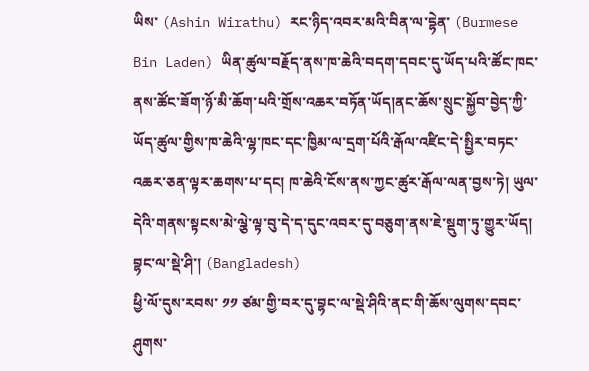ཡིས་ (Ashin Wirathu) རང་ཉིད་འབར་མའི་བིན་ལ་དྷེན་ (Burmese Bin Laden) ཡིན་ཚུལ་བརྗོད་ནས་ཁ་ཆེའི་བདག་དབང་དུ་ཡོད་པའི་ཚོང་ཁང་ནས་ཚོང་ཟོག་ཉོ་མི་ཆོག་པའི་གྲོས་འཆར་བཏོན་ཡོད།ནང་ཆོས་སྲུང་སྐྱོབ་བྱེད་ཀྱི་ཡོད་ཚུལ་གྱིས་ཁ་ཆེའི་ལྷ་ཁང་དང་ཁྱིམ་ལ་དྲག་པོའི་རྒོལ་འཛིང་དེ་སྤྱིར་བཏང་འཆར་ཅན་ལྟར་ཆགས་པ་དང། ཁ་ཆེའི་ངོས་ནས་ཀྱང་ཚུར་རྒོལ་ལན་བྱས་ཏེ། ཡུལ་དེའི་གནས་སྟངས་མེ་ལྕེ་ལྟ་བུ་དེ་ད་དུང་འབར་དུ་བཅུག་ནས་ཇེ་སྡུག་ཏུ་གྱུར་ཡོད།
བྷང་ལ་སྡེ་ཤི་། (Bangladesh)
ཕྱི་ལོ་དུས་རབས་ ༡༡ ཙམ་གྱི་བར་དུ་བྷང་ལ་སྡེ་ཤིའི་ནང་གི་ཆོས་ལུགས་དབང་ཤུགས་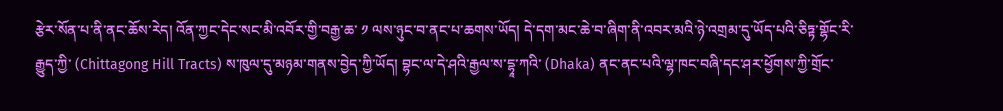རྩེར་སོན་པ་ནི་ནང་ཆོས་རེད། འོན་ཀྱང་དེང་སང་མི་འབོར་གྱི་བརྒྱ་ཆ་ ༡ ལས་ཉུང་བ་ནང་པ་ཆགས་ཡོད། དེ་དག་མང་ཆེ་བ་ཞིག་ནི་འབར་མའི་ཉེ་འགྲམ་དུ་ཡོད་པའི་ཅིཏྟ་གྷོང་རི་རྒྱུད་ཀྱི་ (Chittagong Hill Tracts) ས་ཁུལ་དུ་མཉམ་གནས་བྱེད་ཀྱི་ཡོད། བྷང་ལ་དེ་ཤའི་རྒྱལ་ས་དྷཱ་ཀའི་ (Dhaka) ནང་ནང་པའི་ལྷ་ཁང་བཞི་དང་ཤར་ཕྱོགས་ཀྱི་གྲོང་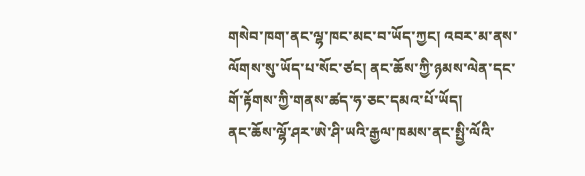གསེབ་ཁག་ནང་ལྷ་ཁང་མང་བ་ཡོད་ཀྱང། འབར་མ་ནས་ལོགས་སུ་ཡོད་པ་སོང་ཙང། ནང་ཆོས་ཀྱི་ཉམས་ལེན་དང་གོ་རྟོགས་ཀྱི་གནས་ཚད་ཧ་ཅང་དམའ་པོ་ཡོད།
ནང་ཆོས་ལྷོ་ཤར་ཨེ་ཤི་ཡའི་རྒྱལ་ཁམས་ནང་སྤྱི་ལོའི་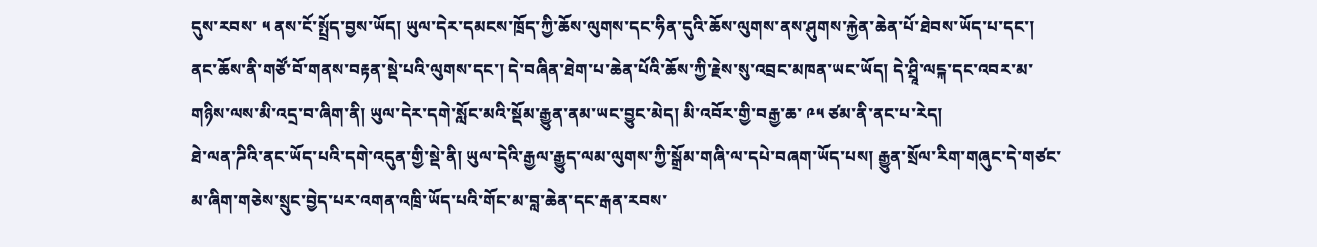དུས་རབས་ ༥ ནས་ངོ་སྤྲོད་བྱས་ཡོད། ཡུལ་དེར་དམངས་ཁྲོད་ཀྱི་ཆོས་ལུགས་དང་ཧིན་དུའི་ཆོས་ལུགས་ནས་ཤུགས་རྐྱེན་ཆེན་པོ་ཐེབས་ཡོད་པ་དང་། ནང་ཆོས་ནི་གཙོ་བོ་གནས་བརྟན་སྡེ་པའི་ལུགས་དང་། དེ་བཞིན་ཐེག་པ་ཆེན་པོའི་ཆོས་ཀྱི་རྗེས་སུ་འབྲང་མཁན་ཡང་ཡོད། དེ་ཤྲཱི་ལངྐ་དང་འབར་མ་གཉིས་ལས་མི་འདྲ་བ་ཞིག་ནི། ཡུལ་དེར་དགེ་སློང་མའི་སྡོམ་རྒྱུན་ནམ་ཡང་བྱུང་མེད། མི་འབོར་གྱི་བརྒྱ་ཆ་ ༩༥ ཙམ་ནི་ནང་པ་རེད།
ཐེ་ལན་ཌིའི་ནང་ཡོད་པའི་དགེ་འདུན་གྱི་སྡེ་ནི། ཡུལ་དེའི་རྒྱལ་རྒྱུད་ལམ་ལུགས་ཀྱི་སྒྲོམ་གཞི་ལ་དཔེ་བཞག་ཡོད་པས། རྒྱུན་སྲོལ་རིག་གཞུང་དེ་གཙང་མ་ཞིག་གཅེས་སྲུང་བྱེད་པར་འགན་འཁྲི་ཡོད་པའི་གོང་མ་བླ་ཆེན་དང་རྒན་རབས་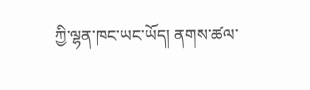ཀྱི་ལྷན་ཁང་ཡང་ཡོད། ནགས་ཚལ་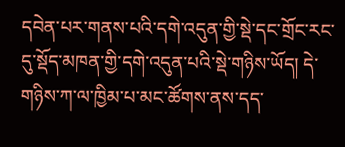དབེན་པར་གནས་པའི་དགེ་འདུན་གྱི་སྡེ་དང་གྲོང་རང་དུ་སྡོད་མཁན་གྱི་དགེ་འདུན་པའི་སྡེ་གཉིས་ཡོད། དེ་གཉིས་ཀ་ལ་ཁྱིམ་པ་མང་ཚོགས་ནས་དད་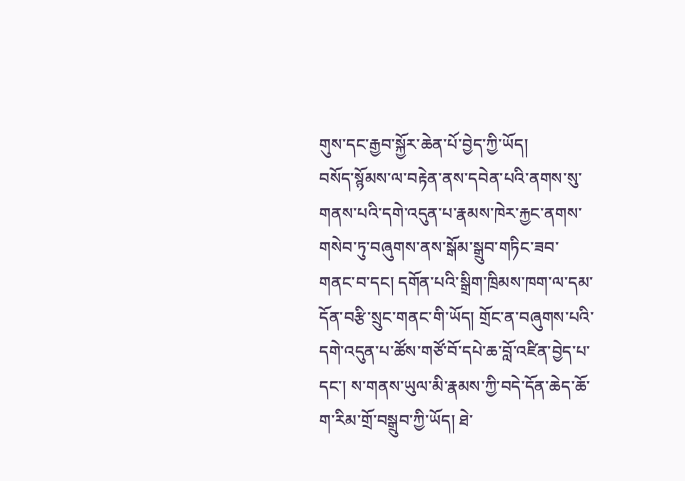གུས་དང་རྒྱབ་སྐྱོར་ཆེན་པོ་བྱེད་ཀྱི་ཡོད།
བསོད་སྙོམས་ལ་བརྟེན་ནས་དབེན་པའི་ནགས་སུ་གནས་པའི་དགེ་འདུན་པ་རྣམས་ཁེར་རྐྱང་ནགས་གསེབ་ཏུ་བཞུགས་ནས་སྒོམ་སྒྲུབ་གཏིང་ཟབ་གནང་བ་དང། དགོན་པའི་སྒྲིག་ཁྲིམས་ཁག་ལ་དམ་དོན་བརྩི་སྲུང་གནང་གི་ཡོད། གྲོང་ན་བཞུགས་པའི་དགེ་འདུན་པ་ཚོས་གཙོ་བོ་དཔེ་ཆ་བློ་འཛིན་བྱེད་པ་དང་། ས་གནས་ཡུལ་མི་རྣམས་ཀྱི་བདེ་དོན་ཆེད་ཆོ་ག་རིམ་གྲོ་བསྒྲུབ་ཀྱི་ཡོད། ཐེ་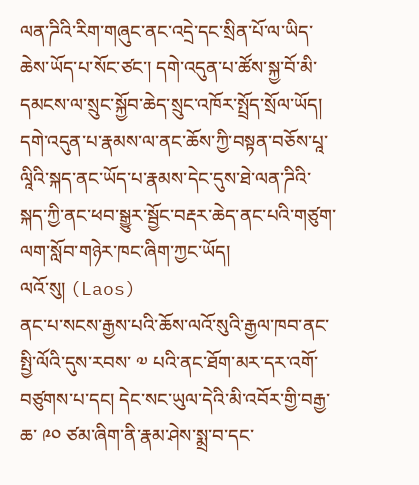ལན་ཌིའི་རིག་གཞུང་ནང་འདྲེ་དང་སྲིན་པོ་ལ་ཡིད་ཆེས་ཡོད་པ་སོང་ཙང་། དགེ་འདུན་པ་ཚོས་སྐྱ་བོ་མི་དམངས་ལ་སྲུང་སྐྱོབ་ཆེད་སྲུང་འཁོར་སྤྲོད་སྲོལ་ཡོད། དགེ་འདུན་པ་རྣམས་ལ་ནང་ཆོས་ཀྱི་བསྟན་བཅོས་པཱ་ལཱིའི་སྐད་ནང་ཡོད་པ་རྣམས་དེང་དུས་ཐེ་ལན་ཌིའི་སྐད་ཀྱི་ནང་ཕབ་སྒྱུར་སྦྱོང་བརྡར་ཆེད་ནང་པའི་གཙུག་ལག་སློབ་གཉེར་ཁང་ཞིག་ཀྱང་ཡོད།
ལའོ་སུ། (Laos)
ནང་པ་སངས་རྒྱས་པའི་ཆོས་ལའོ་སུའི་རྒྱལ་ཁབ་ནང་སྤྱི་ལོའི་དུས་རབས་ ༧ པའི་ནང་ཐོག་མར་དར་འགོ་བཙུགས་པ་དང། དེང་སང་ཡུལ་དེའི་མི་འབོར་གྱི་བརྒྱ་ཆ་ ༩༠ ཙམ་ཞིག་ནི་རྣམ་ཤེས་སྨྲ་བ་དང་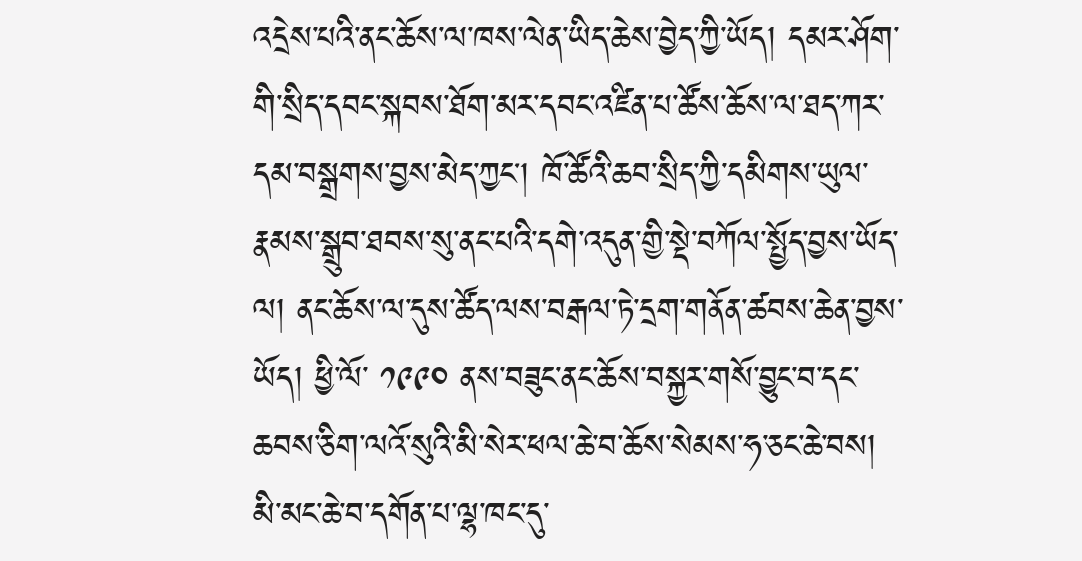འདྲེས་པའི་ནང་ཆོས་ལ་ཁས་ལེན་ཡིད་ཆེས་བྱེད་ཀྱི་ཡོད། དམར་ཤོག་གི་སྲིད་དབང་སྐབས་ཐོག་མར་དབང་འཛིན་པ་ཚོས་ཆོས་ལ་ཐད་ཀར་དམ་བསྒྲགས་བྱས་མེད་ཀྱང། ཁོ་ཚོའི་ཆབ་སྲིད་ཀྱི་དམིགས་ཡུལ་རྣམས་སྒྲུབ་ཐབས་སུ་ནང་པའི་དགེ་འདུན་གྱི་སྡེ་བཀོལ་སྤྱོད་བྱས་ཡོད་ལ། ནང་ཆོས་ལ་དུས་ཚོད་ལས་བརྒལ་ཏེ་དྲག་གནོན་ཚབས་ཆེན་བྱས་ཡོད། ཕྱི་ལོ་ ༡༩༩༠ ནས་བཟུང་ནང་ཆོས་བསྐྱར་གསོ་བྱུང་བ་དང་ཆབས་ཅིག་ལའོ་སུའི་མི་སེར་ཕལ་ཆེ་བ་ཆོས་སེམས་ཧ་ཅང་ཆེ་བས། མི་མང་ཆེ་བ་དགོན་པ་ལྷ་ཁང་དུ་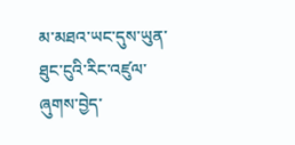མ་མཐའ་ཡང་དུས་ཡུན་ཐུང་ངུའི་རིང་འཛུལ་ཞུགས་བྱེད་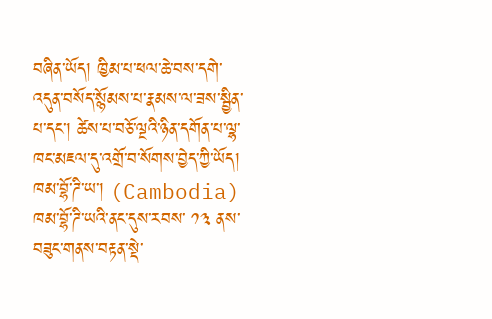བཞིན་ཡོད། ཁྱིམ་པ་ཕལ་ཆེ་བས་དགེ་འདུན་བསོད་སྙོམས་པ་རྣམས་ལ་ཟས་སྦྱིན་པ་དང་། ཚེས་པ་བཅོ་ལྔའི་ཉིན་དགོན་པ་ལྷ་ཁང་མཇལ་དུ་འགྲོ་བ་སོགས་བྱེད་ཀྱི་ཡོད།
ཁམ་བྷོ་ཌི་ཡ་། (Cambodia)
ཁམ་བྷོ་ཌི་ཡའི་ནང་དུས་རབས་ ༡༣ ནས་བཟུང་གནས་བརྟན་སྡེ་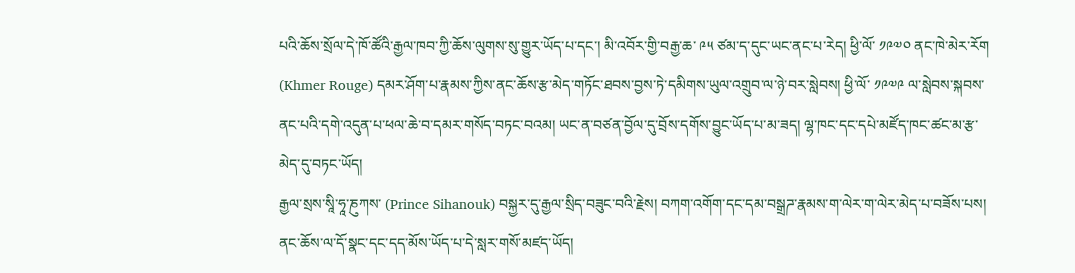པའི་ཆོས་སྲོལ་དེ་ཁོ་ཚོའི་རྒྱལ་ཁབ་ཀྱི་ཆོས་ལུགས་སུ་གྱུར་ཡོད་པ་དང་། མི་འབོར་གྱི་བརྒྱ་ཆ་ ༩༥ ཙམ་ད་དུང་ཡང་ནང་པ་རེད། ཕྱི་ལོ་ ༡༩༧༠ ནང་ཁེ་མེར་རོག (Khmer Rouge) དམར་ཤོག་པ་རྣམས་ཀྱིས་ནང་ཆོས་རྩ་མེད་གཏོང་ཐབས་བྱས་ཏེ་དམིགས་ཡུལ་འགྲུབ་ལ་ཉེ་བར་སླེབས། ཕྱི་ལོ་ ༡༩༧༩ ལ་སླེབས་སྐབས་ནང་པའི་དགེ་འདུན་པ་ཕལ་ཆེ་བ་དམར་གསོད་བཏང་བའམ། ཡང་ན་བཙན་བྱོལ་དུ་བྲོས་དགོས་བྱུང་ཡོད་པ་མ་ཟད། ལྷ་ཁང་དང་དཔེ་མཛོད་ཁང་ཚང་མ་རྩ་མེད་དུ་བཏང་ཡོད།
རྒྱལ་སྲས་སཱི་ཧཱ་ཎུཀས་ (Prince Sihanouk) བསྐྱར་དུ་རྒྱལ་སྲིད་བཟུང་བའི་རྗེས། བཀག་འགོག་དང་དམ་བསྒྲཌ་རྣམས་ག་ལེར་ག་ལེར་མེད་པ་བཟོས་པས། ནང་ཆོས་ལ་དོ་སྣང་དང་དད་མོས་ཡོད་པ་དེ་སླར་གསོ་མཛད་ཡོད།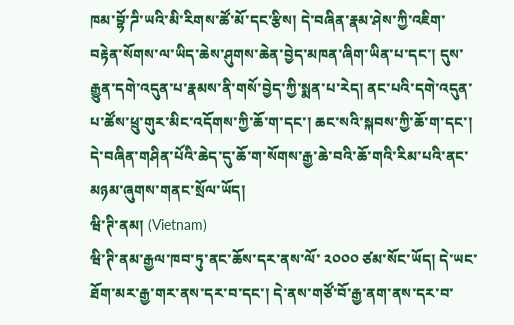ཁམ་བྷོ་ཌི་ཡའི་མི་རིགས་ཚོ་མོ་དང་རྩིས། དེ་བཞིན་རྣམ་ཤེས་ཀྱི་འཇིག་བརྟེན་སོགས་ལ་ཡིད་ཆེས་ཤུགས་ཆེན་བྱེད་མཁན་ཞིག་ཡིན་པ་དང་། དུས་རྒྱུན་དགེ་འདུན་པ་རྣམས་ནི་གསོ་བྱེད་ཀྱི་སྨན་པ་རེད། ནང་པའི་དགེ་འདུན་པ་ཚོས་ཕྲུ་གུར་མིང་འདོགས་ཀྱི་ཆོ་ག་དང་། ཆང་སའི་སྐབས་ཀྱི་ཆོ་ག་དང་། དེ་བཞིན་གཤིན་པོའི་ཆེད་དུ་ཆོ་ག་སོགས་རྒྱ་ཆེ་བའི་ཆོ་གའི་རིམ་པའི་ནང་མཉམ་ཞུགས་གནང་སྲོལ་ཡོད།
ཝི་ཊི་ནམ། (Vietnam)
ཝི་ཊི་ནམ་རྒྱལ་ཁབ་ཏུ་ནང་ཆོས་དར་ནས་ལོ་ ༢༠༠༠ ཙམ་སོང་ཡོད། དེ་ཡང་ཐོག་མར་རྒྱ་གར་ནས་དར་བ་དང་། དེ་ནས་གཙོ་བོ་རྒྱ་ནག་ནས་དར་བ་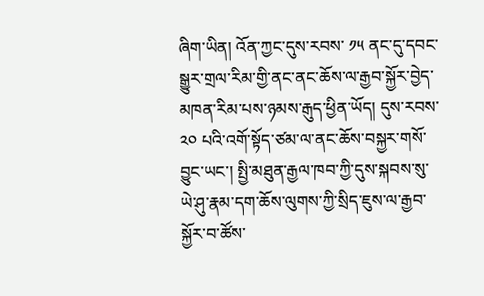ཞིག་ཡིན། འོན་ཀྱང་དུས་རབས་ ༡༥ ནང་དུ་དབང་སྒྱུར་གྲལ་རིམ་གྱི་ནང་ནང་ཆོས་ལ་རྒྱབ་སྐྱོར་བྱེད་མཁན་རིམ་པས་ཉམས་རྒུད་ཕྱིན་ཡོད། དུས་རབས་ ༢༠ པའི་འགོ་སྟོད་ཙམ་ལ་ནང་ཆོས་བསྐྱར་གསོ་བྱུང་ཡང་། སྤྱི་མཐུན་རྒྱལ་ཁབ་ཀྱི་དུས་སྐབས་སུ་ཡེ་ཤུ་རྣམ་དག་ཆོས་ལུགས་ཀྱི་སྲིད་ཇུས་ལ་རྒྱབ་སྐྱོར་བ་ཚོས་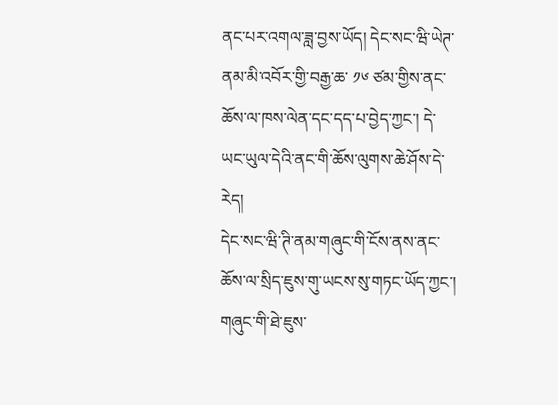ནང་པར་འགལ་ཟླ་བྱས་ཡོད། དེང་སང་ཝི་ཡེཊ་ནམ་མི་འབོར་གྱི་བརྒྱ་ཆ་ ༡༦ ཙམ་གྱིས་ནང་ཆོས་ལ་ཁས་ལེན་དང་དད་པ་བྱེད་ཀྱང་། དེ་ཡང་ཡུལ་དེའི་ནང་གི་ཆོས་ལུགས་ཆེ་ཤོས་དེ་རེད།
དེང་སང་ཝི་ཊི་ནམ་གཞུང་གི་ངོས་ནས་ནང་ཆོས་ལ་སྲིད་ཇུས་གུ་ཡངས་སུ་གཏང་ཡོད་ཀྱང་། གཞུང་གི་ཐེ་ཇུས་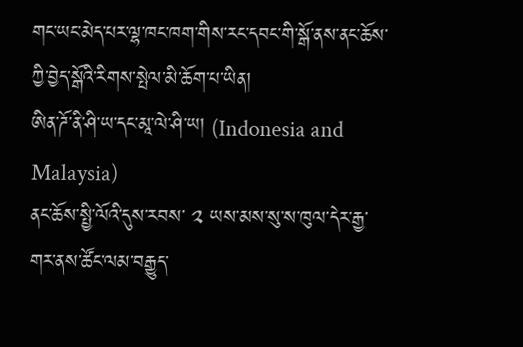གང་ཡང་མེད་པར་ལྷ་ཁང་ཁག་གིས་རང་དབང་གི་སྒོ་ནས་ནང་ཆོས་ཀྱི་བྱེད་སྒོའི་རིགས་སྤེལ་མི་ཆོག་པ་ཡིན།
ཨིན་ཌོ་ནི་ཤི་ཡ་དང་མཱ་ལེ་ཤི་ཡ། (Indonesia and Malaysia)
ནང་ཆོས་སྤྱི་ལོའི་དུས་རབས་ ༢ ཡས་མས་སུ་ས་ཁུལ་དེར་རྒྱ་གར་ནས་ཚོང་ལམ་བརྒྱུད་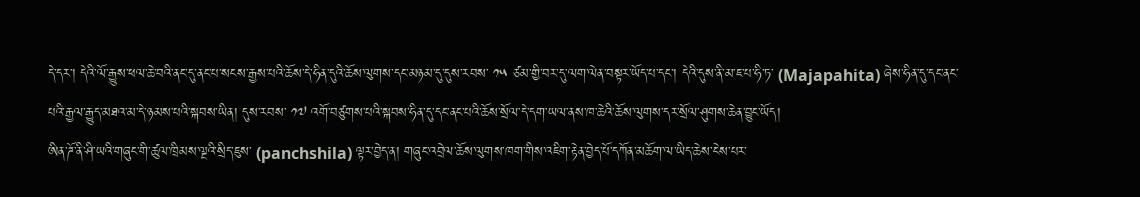དེ་དར་། དེའི་ལོ་རྒྱུས་ཕལ་ཆེ་བའི་ནང་དུ་ནང་པ་སངས་རྒྱས་པའི་ཆོས་དེ་ཧིན་དུའི་ཆོས་ལུགས་དང་མཉམ་དུ་དུས་རབས་ ༡༥ ཙམ་གྱི་བར་དུ་ལག་ལེན་བསྟར་ཡོད་པ་དང་། དེའི་དུས་ནི་མ་ཇ་པ་ཧི་ཏ་ (Majapahita) ཞེས་ཧིན་དུ་དང་ནང་པའི་རྒྱལ་རྒྱུད་མཐའ་མ་དེ་ཉམས་པའི་སྐབས་ཡིན། དུས་རབས་ ༡༧ འགོ་བཙུགས་པའི་སྐབས་ཧིན་དུ་དང་ནང་པའི་ཆོས་སྲོལ་དེ་དག་ཡལ་ནས་ཁ་ཆེའི་ཆོས་ལུགས་དར་སྲོལ་ཤུགས་ཆེན་བྱུང་ཡོད།
ཨིན་ཌོ་ནི་ཤི་ཡའི་གཞུང་གི་ཚུལ་ཁྲིམས་ལྔའི་སྲིད་ཇུས་ (panchshila) ལྟར་བྱེད་ན། གཞུང་འབྲེལ་ཆོས་ལུགས་ཁག་གིས་འཇིག་རྟེན་བྱེད་པོ་དཀོན་མཆོག་ལ་ཡིད་ཆེས་ངེས་པར་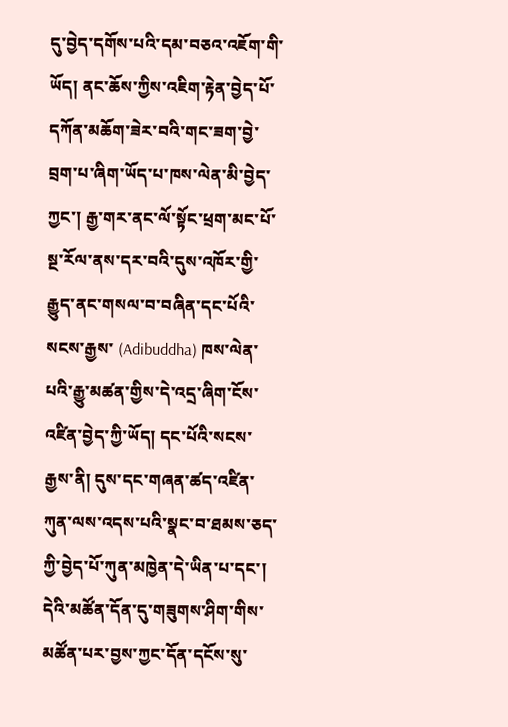དུ་བྱེད་དགོས་པའི་དམ་བཅའ་འཇོག་གི་ཡོད། ནང་ཆོས་ཀྱིས་འཇིག་རྟེན་བྱེད་པོ་དཀོན་མཆོག་ཟེར་བའི་གང་ཟག་བྱེ་བྲག་པ་ཞིག་ཡོད་པ་ཁས་ལེན་མི་བྱེད་ཀྱང་། རྒྱ་གར་ནང་ལོ་སྟོང་ཕྲག་མང་པོ་སྔ་རོལ་ནས་དར་བའི་དུས་འཁོར་གྱི་རྒྱུད་ནང་གསལ་བ་བཞིན་དང་པོའི་སངས་རྒྱས་ (Adibuddha) ཁས་ལེན་པའི་རྒྱུ་མཚན་གྱིས་དེ་འདྲ་ཞིག་ངོས་འཛིན་བྱེད་ཀྱི་ཡོད། དང་པོའི་སངས་རྒྱས་ནི། དུས་དང་གཞན་ཚད་འཛིན་ཀུན་ལས་འདས་པའི་སྣང་བ་ཐམས་ཅད་ཀྱི་བྱེད་པོ་ཀུན་མཁྱེན་དེ་ཡིན་པ་དང་། དེའི་མཚོན་དོན་དུ་གཟུགས་ཤིག་གིས་མཚོན་པར་བྱས་ཀྱང་དོན་དངོས་སུ་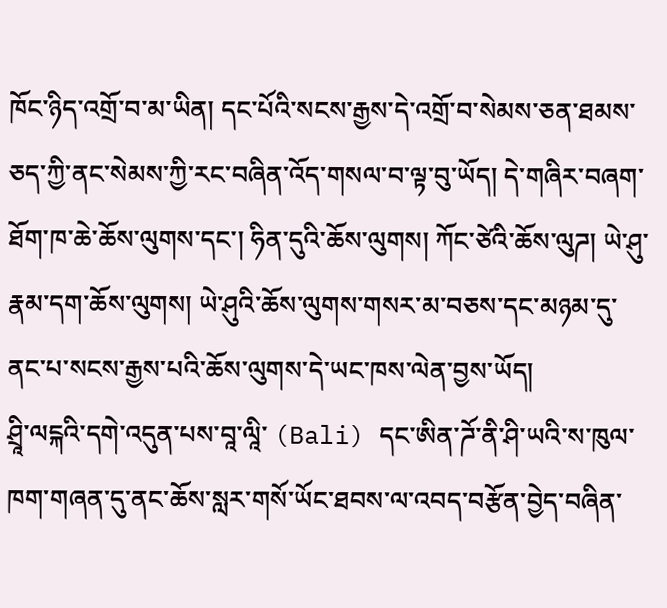ཁོང་ཉིད་འགྲོ་བ་མ་ཡིན། དང་པོའི་སངས་རྒྱས་དེ་འགྲོ་བ་སེམས་ཅན་ཐམས་ཅད་ཀྱི་ནང་སེམས་ཀྱི་རང་བཞིན་འོད་གསལ་བ་ལྟ་བུ་ཡོད། དེ་གཞིར་བཞག་ཐོག་ཁ་ཆེ་ཆོས་ལུགས་དང་། ཧིན་དུའི་ཆོས་ལུགས། ཀོང་ཙེའི་ཆོས་ལུཌ། ཡེ་ཤུ་རྣམ་དག་ཆོས་ལུགས། ཡེ་ཤུའི་ཆོས་ལུགས་གསར་མ་བཅས་དང་མཉམ་དུ་ནང་པ་སངས་རྒྱས་པའི་ཆོས་ལུགས་དེ་ཡང་ཁས་ལེན་བྱས་ཡོད།
ཤྲཱི་ལངྐའི་དགེ་འདུན་པས་བཱ་ལཱི་ (Bali) དང་ཨིན་ཌོ་ནི་ཤི་ཡའི་ས་ཁུལ་ཁག་གཞན་དུ་ནང་ཆོས་སླར་གསོ་ཡོང་ཐབས་ལ་འབད་བརྩོན་བྱེད་བཞིན་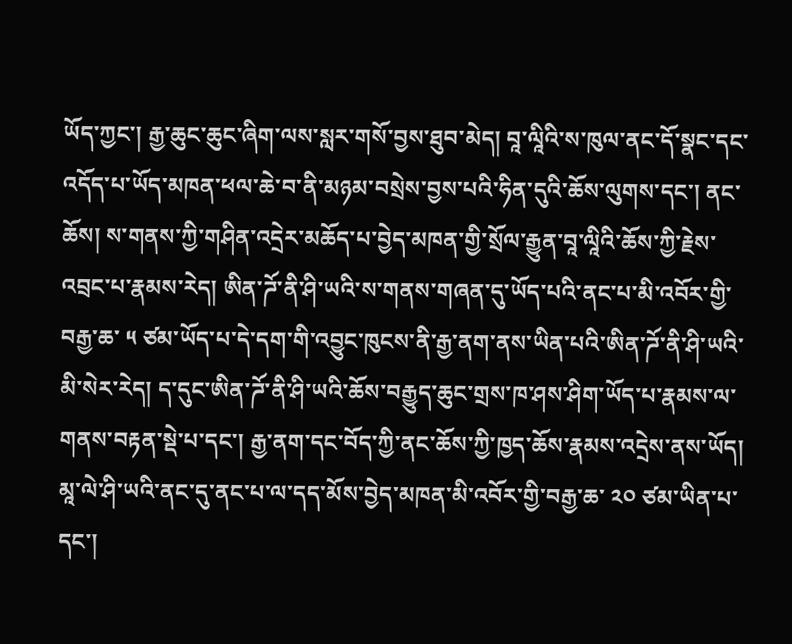ཡོད་ཀྱང་། རྒྱ་ཆུང་ཆུང་ཞིག་ལས་སླར་གསོ་བྱས་ཐུབ་མེད། བཱ་ལཱིའི་ས་ཁུལ་ནང་དོ་སྣང་དང་འདོད་པ་ཡོད་མཁན་ཕལ་ཆེ་བ་ནི་མཉམ་བསྲེས་བྱས་པའི་ཧིན་དུའི་ཆོས་ལུགས་དང་། ནང་ཆོས། ས་གནས་ཀྱི་གཤིན་འདྲེར་མཆོད་པ་བྱེད་མཁན་གྱི་སྲོལ་རྒྱུན་བཱ་ལཱིའི་ཆོས་ཀྱི་རྗེས་འབྲང་པ་རྣམས་རེད། ཨིན་ཌོ་ནི་ཤི་ཡའི་ས་གནས་གཞན་དུ་ཡོད་པའི་ནང་པ་མི་འབོར་གྱི་བརྒྱ་ཆ་ ༥ ཙམ་ཡོད་པ་དེ་དག་གི་འབྱུང་ཁུངས་ནི་རྒྱ་ནག་ནས་ཡིན་པའི་ཨིན་ཌོ་ནི་ཤི་ཡའི་མི་སེར་རེད། ད་དུང་ཨིན་ཌོ་ནི་ཤི་ཡའི་ཆོས་བརྒྱུད་ཆུང་གྲས་ཁ་ཤས་ཤིག་ཡོད་པ་རྣམས་ལ་གནས་བརྟན་སྡེ་པ་དང་། རྒྱ་ནག་དང་བོད་ཀྱི་ནང་ཆོས་ཀྱི་ཁྱད་ཆོས་རྣམས་འདྲེས་ནས་ཡོད།
མཱ་ལེ་ཤི་ཡའི་ནང་དུ་ནང་པ་ལ་དད་མོས་བྱེད་མཁན་མི་འབོར་གྱི་བརྒྱ་ཆ་ ༢༠ ཙམ་ཡིན་པ་དང་།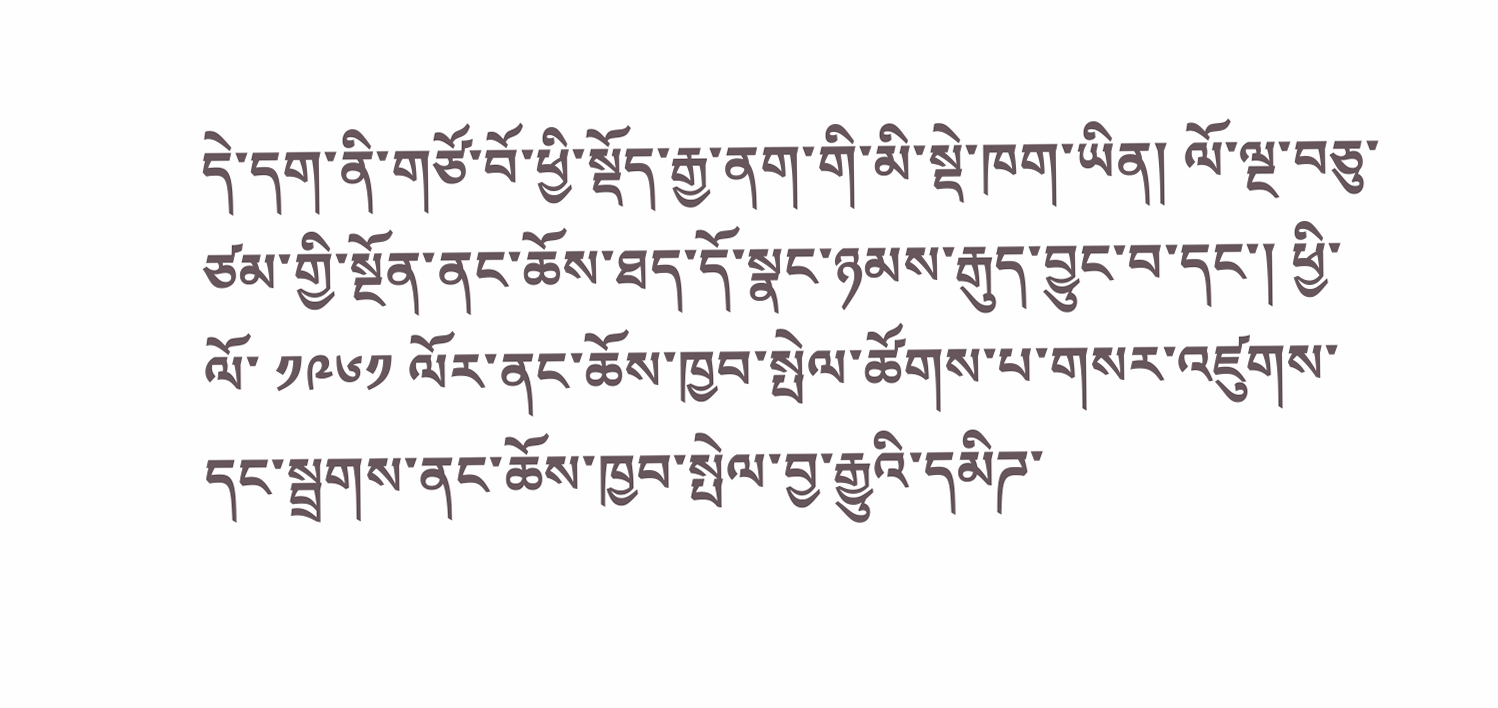དེ་དག་ནི་གཙོ་བོ་ཕྱི་སྡོད་རྒྱ་ནག་གི་མི་སྡེ་ཁག་ཡིན། ལོ་ལྔ་བཅུ་ཙམ་གྱི་སྔོན་ནང་ཆོས་ཐད་དོ་སྣང་ཉམས་རྒུད་བྱུང་བ་དང་། ཕྱི་ལོ་ ༡༩༦༡ ལོར་ནང་ཆོས་ཁྱབ་སྤེལ་ཚོགས་པ་གསར་འཛུགས་དང་སྦྲགས་ནང་ཆོས་ཁྱབ་སྤེལ་བྱ་རྒྱུའི་དམིཌ་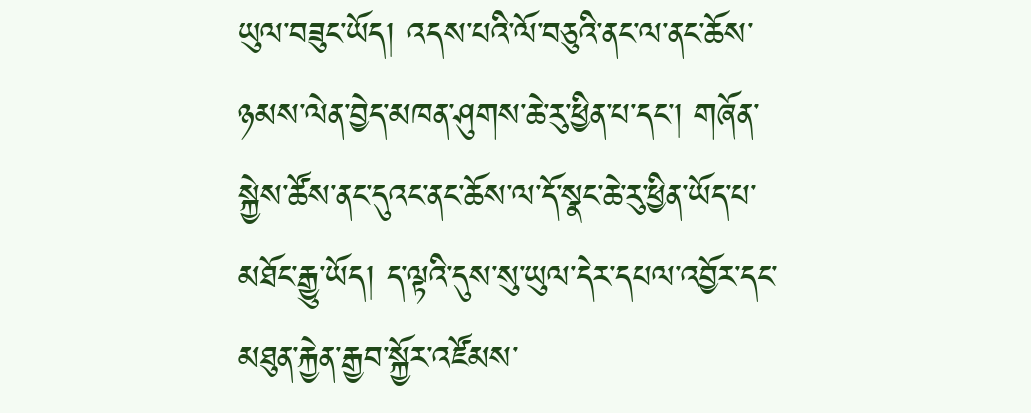ཡུལ་བཟུང་ཡོད། འདས་པའི་ལོ་བཅུའི་ནང་ལ་ནང་ཆོས་ཉམས་ལེན་བྱེད་མཁན་ཤུགས་ཆེ་རུ་ཕྱིན་པ་དང་། གཞོན་སྐྱེས་ཚོས་ནང་དུའང་ནང་ཆོས་ལ་དོ་སྣང་ཆེ་རུ་ཕྱིན་ཡོད་པ་མཐོང་རྒྱུ་ཡོད། ད་ལྟའི་དུས་སུ་ཡུལ་དེར་དཔལ་འབྱོར་དང་མཐུན་རྐྱེན་རྒྱབ་སྐྱོར་འཛོམས་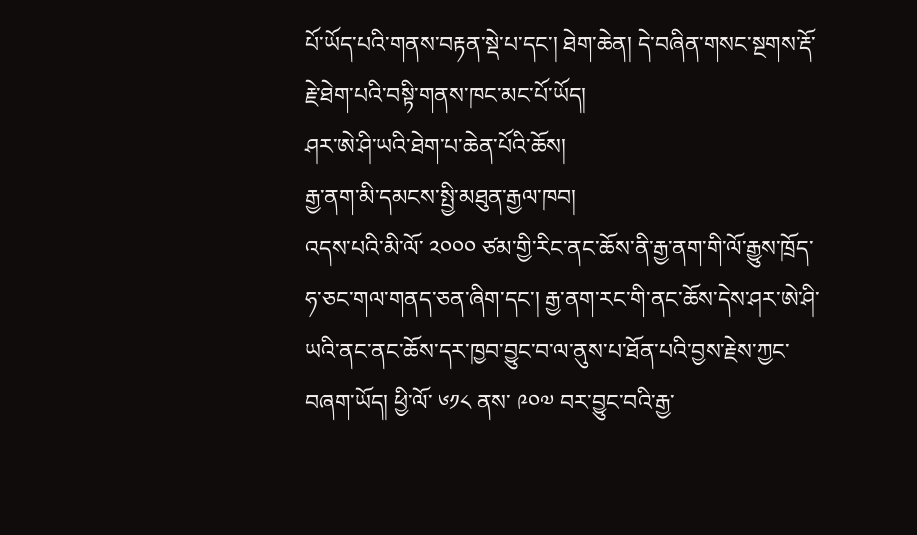པོ་ཡོད་པའི་གནས་བརྟན་སྡེ་པ་དང་། ཐེག་ཆེན། དེ་བཞིན་གསང་སྔགས་རྡོ་རྗེ་ཐེག་པའི་བསྟི་གནས་ཁང་མང་པོ་ཡོད།
ཤར་ཨེ་ཤི་ཡའི་ཐེག་པ་ཆེན་པོའི་ཆོས།
རྒྱ་ནག་མི་དམངས་སྤྱི་མཐུན་རྒྱལ་ཁབ།
འདས་པའི་མི་ལོ་ ༢༠༠༠ ཙམ་གྱི་རིང་ནང་ཆོས་ནི་རྒྱ་ནག་གི་ལོ་རྒྱུས་ཁྲོད་ཧ་ཅང་གལ་གནད་ཅན་ཞིག་དང་། རྒྱ་ནག་རང་གི་ནང་ཆོས་དེས་ཤར་ཨེ་ཤི་ཡའི་ནང་ནང་ཆོས་དར་ཁྱབ་བྱུང་བ་ལ་ནུས་པ་ཐོན་པའི་བྱས་རྗེས་ཀྱང་བཞག་ཡོད། ཕྱི་ལོ་ ༦༡༨ ནས་ ༩༠༧ བར་བྱུང་བའི་རྒྱ་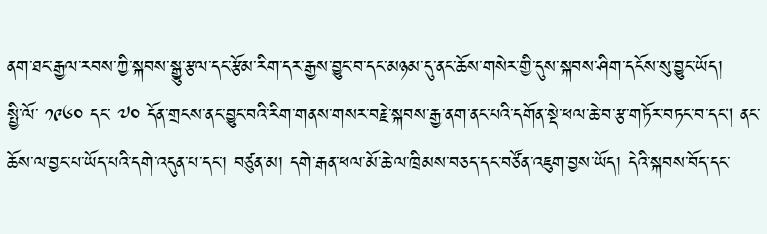ནག་ཐང་རྒྱལ་རབས་ཀྱི་སྐབས་སྒྱུ་རྩལ་དང་རྩོམ་རིག་དར་རྒྱས་བྱུང་བ་དང་མཉམ་དུ་ནང་ཆོས་གསེར་གྱི་དུས་སྐབས་ཤིག་དངོས་སུ་བྱུང་ཡོད།
སྤྱི་ལོ་ ༡༩༦༠ དང་ ༧༠ དོན་གྲངས་ནང་བྱུང་བའི་རིག་གནས་གསར་བརྗེ་སྐབས་རྒྱ་ནག་ནང་པའི་དགོན་སྡེ་ཕལ་ཆེ་བ་རྩ་གཏོར་བཏང་བ་དང། ནང་ཆོས་ལ་བྱང་པ་ཡོད་པའི་དགེ་འདུན་པ་དང་། བཙུན་མ། དགེ་རྒན་ཕལ་མོ་ཆེ་ལ་ཁྲིམས་བཅད་དང་བཙོན་འཇུག་བྱས་ཡོད། དེའི་སྐབས་བོད་དང་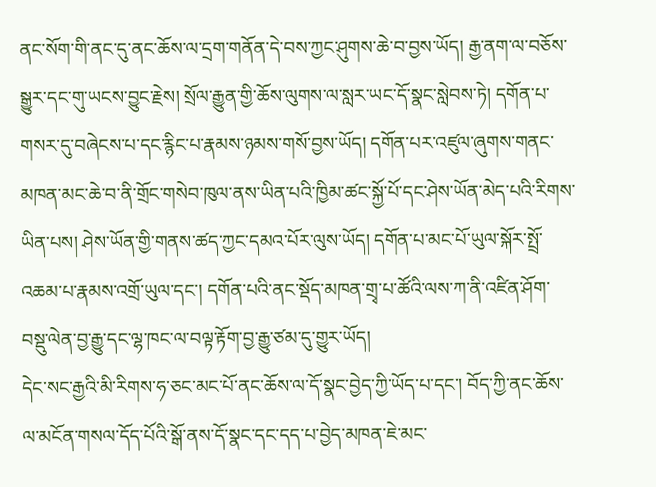ནང་སོག་གི་ནང་དུ་ནང་ཆོས་ལ་དྲག་གནོན་དེ་བས་ཀྱང་ཤུགས་ཆེ་བ་བྱས་ཡོད། རྒྱ་ནག་ལ་བཅོས་སྒྱུར་དང་གུ་ཡངས་བྱུང་རྗེས། སྲོལ་རྒྱུན་གྱི་ཆོས་ལུགས་ལ་སླར་ཡང་དོ་སྣང་སླེབས་ཏེ། དགོན་པ་གསར་དུ་བཞེངས་པ་དང་རྙིང་པ་རྣམས་ཉམས་གསོ་བྱས་ཡོད། དགོན་པར་འཛུལ་ཞུགས་གནང་མཁན་མང་ཆེ་བ་ནི་གྲོང་གསེབ་ཁུལ་ནས་ཡིན་པའི་ཁྱིམ་ཚང་སྐྱོ་པོ་དང་ཤེས་ཡོན་མེད་པའི་རིགས་ཡིན་པས། ཤེས་ཡོན་གྱི་གནས་ཚད་ཀྱང་དམའ་པོར་ལུས་ཡོད། དགོན་པ་མང་པོ་ཡུལ་སྐོར་སྤྲོ་འཆམ་པ་རྣམས་འགྲོ་ཡུལ་དང་། དགོན་པའི་ནང་སྡོད་མཁན་གྲྭ་པ་ཚོའི་ལས་ཀ་ནི་འཛིན་ཤོག་བསྡུ་ལེན་བྱ་རྒྱུ་དང་ལྷ་ཁང་ལ་བལྟ་རྟོག་བྱ་རྒྱུ་ཙམ་དུ་གྱུར་ཡོད།
དེང་སང་རྒྱའི་མི་རིགས་ཧ་ཅང་མང་པོ་ནང་ཆོས་ལ་དོ་སྣང་བྱེད་ཀྱི་ཡོད་པ་དང་། བོད་ཀྱི་ནང་ཆོས་ལ་མངོན་གསལ་དོད་པོའི་སྒོ་ནས་དོ་སྣང་དང་དད་པ་བྱེད་མཁན་ཇེ་མང་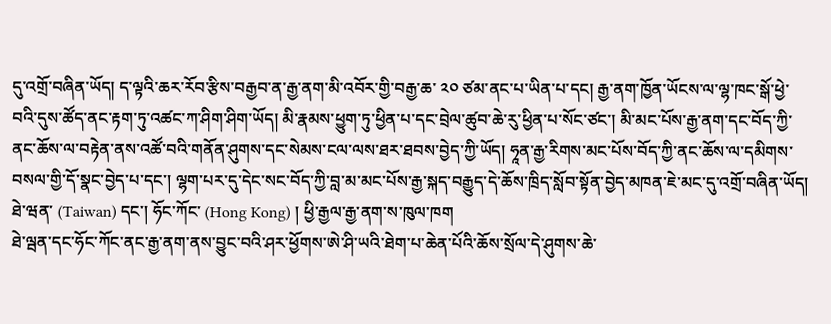དུ་འགྲོ་བཞིན་ཡོད། ད་ལྟའི་ཆར་རོབ་རྩིས་བརྒྱབ་ན་རྒྱ་ནག་མི་འབོར་གྱི་བརྒྱ་ཆ་ ༢༠ ཙམ་ནང་པ་ཡིན་པ་དང། རྒྱ་ནག་ཁྱོན་ཡོངས་ལ་ལྷ་ཁང་སྒོ་ཕྱེ་བའི་དུས་ཚོད་ནང་རྟག་ཏུ་འཚང་ཀ་ཤིག་ཤིག་ཡོད། མི་རྣམས་ཕྱུག་ཏུ་ཕྱིན་པ་དང་བྲེལ་ཚུབ་ཆེ་རུ་ཕྱིན་པ་སོང་ཙང་། མི་མང་པོས་རྒྱ་ནག་དང་བོད་ཀྱི་ནང་ཆོས་ལ་བརྟེན་ནས་འཚོ་བའི་གནོན་ཤུགས་དང་སེམས་ངལ་ལས་ཐར་ཐབས་བྱེད་ཀྱི་ཡོད། ཧཱན་རྒྱ་རིགས་མང་པོས་བོད་ཀྱི་ནང་ཆོས་ལ་དམིགས་བསལ་གྱི་དོ་སྣང་བྱེད་པ་དང་། ལྷག་པར་དུ་དེང་སང་བོད་ཀྱི་བླ་མ་མང་པོས་རྒྱ་སྐད་བརྒྱུད་དེ་ཆོས་ཁྲིད་སློབ་སྟོན་བྱེད་མཁན་ཇེ་མང་དུ་འགྲོ་བཞིན་ཡོད།
ཐེ་ཝན་ (Taiwan) དང་། ཧོང་ཀོང་ (Hong Kong) ། ཕྱི་རྒྱལ་རྒྱ་ནག་ས་ཁུལ་ཁག
ཐེ་ལྦན་དང་ཧོང་ཀོང་ནང་རྒྱ་ནག་ནས་བྱུང་བའི་ཤར་ཕྱོགས་ཨེ་ཤི་ཡའི་ཐེག་པ་ཆེན་པོའི་ཆོས་སྲོལ་དེ་ཤུགས་ཆེ་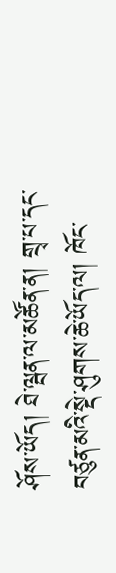ཤོས་ཡོད། ཐེ་ལྦན་ལ་མཚོན་ན། གྲྭ་པ་དང་བཙུན་མའི་སྡེ་ཤུགས་ཆེ་ཡོད་ལ། ཁོང་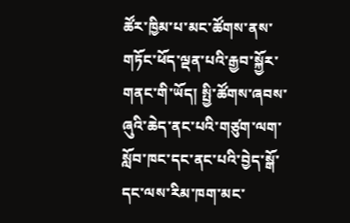ཚོར་ཁྱིམ་པ་མང་ཚོགས་ནས་གཏོང་ཕོད་ལྡན་པའི་རྒྱབ་སྐྱོར་གནང་གི་ཡོད། སྤྱི་ཚོགས་ཞབས་ཞུའི་ཆེད་ནང་པའི་གཙུག་ལག་སློབ་ཁང་དང་ནང་པའི་བྱེད་སྒོ་དང་ལས་རིམ་ཁག་མང་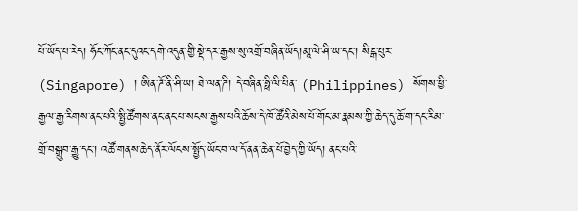པོ་ཡོད་པ་རེད། ཧོང་ཀོང་ནང་དུའང་དགེ་འདུན་གྱི་སྡེ་དར་རྒྱས་སུ་འགྲོ་བཞིན་ཡོད།མཱ་ལེ་ཤི་ཡ་དང་། སིངྒ་པུར་ (Singapore) ། ཨིན་ཌོ་ནི་ཤི་ཡ། ཐེ་ལན་ཌི། དེ་བཞིན་ཧྥི་ལི་པིན་ (Philippines) སོགས་ཕྱི་རྒྱལ་རྒྱ་རིགས་ནང་པའི་སྤྱི་ཚོགས་ནང་ནང་པ་སངས་རྒྱས་པའི་ཆོས་དེ་ཁོ་ཚོའི་མེས་པོ་གོང་མ་རྣམས་ཀྱི་ཆེད་དུ་ཆོ་ག་དང་རིམ་གྲོ་བསྒྲུབ་རྒྱུ་དང་། འཚོ་གནས་ཆེད་ནོར་ལོངས་སྤྱོད་ཡོང་བ་ལ་དོ་ནན་ཆེན་པོ་བྱེད་ཀྱི་ཡོད། ནང་པའི་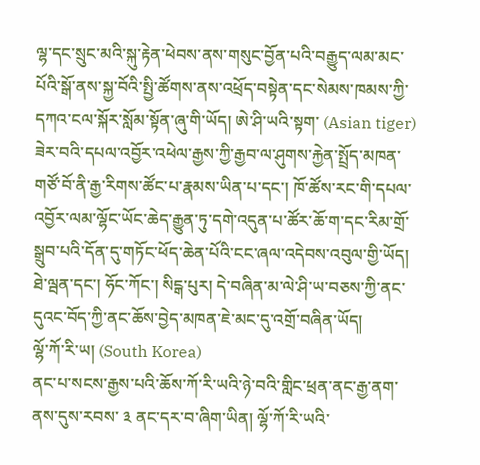ལྷ་དང་སྲུང་མའི་སྐུ་རྟེན་ཕེབས་ནས་གསུང་བྱོན་པའི་བརྒྱུད་ལམ་མང་པོའི་སྒོ་ནས་སྐྱ་བོའི་སྤྱི་ཚོགས་ནས་འཕྲོད་བསྟེན་དང་སེམས་ཁམས་ཀྱི་དཀའ་ངལ་སྐོར་སློམ་སྟོན་ཞུ་གི་ཡོད། ཨེ་ཤི་ཡའི་སྟག་ (Asian tiger) ཟེར་བའི་དཔལ་འབྱོར་འཕེལ་རྒྱས་ཀྱི་རྒྱབ་ལ་ཤུགས་རྐྱེན་སྤྲོད་མཁན་གཙོ་བོ་ནི་རྒྱ་རིགས་ཚོང་པ་རྣམས་ཡིན་པ་དང་། ཁོ་ཚོས་རང་གི་དཔལ་འབྱོར་ལམ་ལྷོང་ཡོང་ཆེད་རྒྱུན་ཏུ་དགེ་འདུན་པ་ཚོར་ཆོ་ག་དང་རིམ་གྲོ་སྒྲུབ་པའི་དོན་དུ་གཏོང་ཕོད་ཆེན་པོའི་ངང་ཞལ་འདེབས་འབུལ་གྱི་ཡོད། ཐེ་ལྦན་དང་། ཧོང་ཀོང་། སིངྒ་པུར། དེ་བཞིན་མ་ལེ་ཤི་ཡ་བཅས་ཀྱི་ནང་དུའང་བོད་ཀྱི་ནང་ཆོས་བྱེད་མཁན་ཇེ་མང་དུ་འགྲོ་བཞིན་ཡོད།
ལྷོ་ཀོ་རི་ཡ། (South Korea)
ནང་པ་སངས་རྒྱས་པའི་ཆོས་ཀོ་རི་ཡའི་ཉེ་བའི་གླིང་ཕྲན་ནང་རྒྱ་ནག་ནས་དུས་རབས་ ༣ ནང་དར་བ་ཞིག་ཡིན། ལྷོ་ཀོ་རི་ཡའི་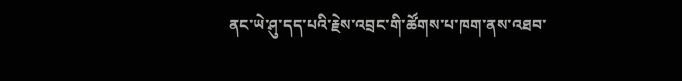ནང་ཡེ་ཤུ་དད་པའི་རྗེས་འབྲང་གི་ཚོགས་པ་ཁག་ནས་འཐབ་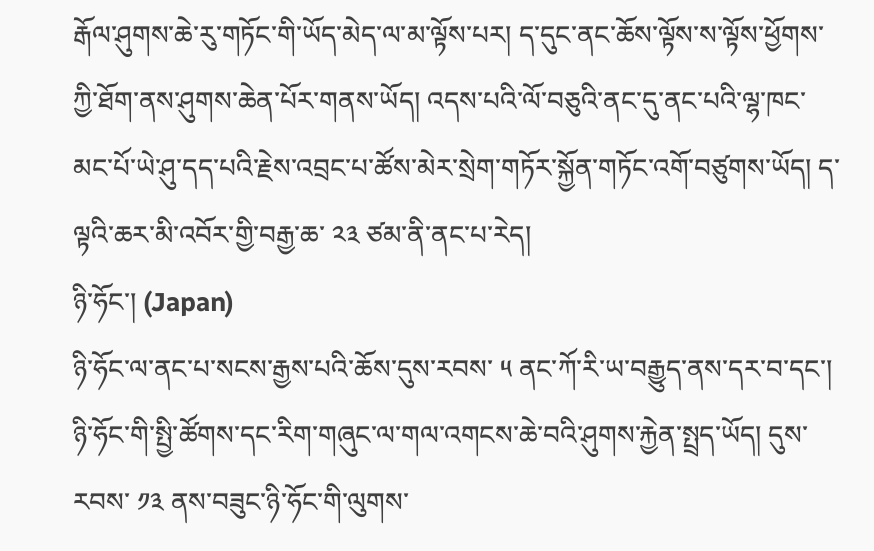རྒོལ་ཤུགས་ཆེ་རུ་གཏོང་གི་ཡོད་མེད་ལ་མ་ལྟོས་པར། ད་དུང་ནང་ཆོས་ལྟོས་ས་ལྟོས་ཕྱོགས་ཀྱི་ཐོག་ནས་ཤུགས་ཆེན་པོར་གནས་ཡོད། འདས་པའི་ལོ་བཅུའི་ནང་དུ་ནང་པའི་ལྷ་ཁང་མང་པོ་ཡེ་ཤུ་དད་པའི་རྗེས་འབྲང་པ་ཚོས་མེར་སྲེག་གཏོར་སྐྱོན་གཏོང་འགོ་བཙུགས་ཡོད། ད་ལྟའི་ཆར་མི་འབོར་གྱི་བརྒྱ་ཆ་ ༢༣ ཙམ་ནི་ནང་པ་རེད།
ཉི་ཧོང་། (Japan)
ཉི་ཧོང་ལ་ནང་པ་སངས་རྒྱས་པའི་ཆོས་དུས་རབས་ ༥ ནང་ཀོ་རི་ཡ་བརྒྱུད་ནས་དར་བ་དང་། ཉི་ཧོང་གི་སྤྱི་ཚོགས་དང་རིག་གཞུང་ལ་གལ་འགངས་ཆེ་བའི་ཤུགས་རྐྱེན་སྤྲད་ཡོད། དུས་རབས་ ༡༣ ནས་བཟུང་ཉི་ཧོང་གི་ལུགས་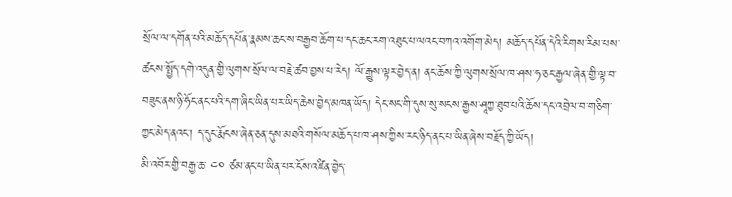སྲོལ་ལ་དགོན་པའི་མཆོད་དཔོན་རྣམས་ཆང་ས་བརྒྱབ་ཆོག་པ་དང་ཆང་རག་འཐུང་པ་ལའང་བཀའ་འགོག་མེད། མཆོད་དཔོན་དེའི་རིགས་རིམ་པས་ཚངས་སྤྱོད་དགེ་འདུན་གྱི་ལུགས་སྲོལ་ལ་བརྗེ་ཚབ་བྱས་པ་རེད། ལོ་རྒྱུས་ལྟར་བྱེད་ན། ནང་ཆོས་ཀྱི་ལུགས་སྲོལ་ཁ་ཤས་ཧ་ཅང་རྒྱལ་ཞེན་གྱི་ལྟ་བ་བཟུང་ནས་ཉི་ཧོང་ནང་པའི་དག་ཞིང་ཡིན་པར་ཡིད་ཆེས་བྱེད་མཁན་ཡོད། དེང་སང་གི་དུས་སུ་སངས་རྒྱས་ཤཱཀྱ་ཐུབ་པའི་ཆོས་དང་འབྲེལ་བ་གཅིག་ཀྱང་མེད་ནའང་། ད་དུང་རྨོངས་ཞེན་ཅན་དུས་མཐའི་གསོལ་མཆོད་པ་ཁ་ཤས་ཀྱིས་རང་ཉིད་ནང་པ་ཡིན་ཞེས་བརྗོད་ཀྱི་ཡོད།
མི་འབོར་གྱི་བརྒྱ་ཆ་ ༤༠ ཙམ་ནང་པ་ཡིན་པར་ངོས་འཛིན་བྱེད་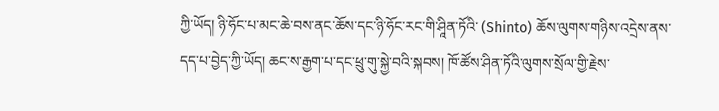ཀྱི་ཡོད། ཉི་ཧོང་པ་མང་ཆེ་བས་ནང་ཆོས་དང་ཉི་ཧོང་རང་གི་ཤཱིན་ཏོའི་ (Shinto) ཆོས་ལུགས་གཉིས་འདྲེས་ནས་དད་པ་བྱེད་ཀྱི་ཡོད། ཆང་ས་རྒྱག་པ་དང་ཕྲུ་གུ་སྐྱེ་བའི་སྐབས། ཁོ་ཚོས་ཤིན་ཏོའི་ལུགས་སྲོལ་གྱི་རྗེས་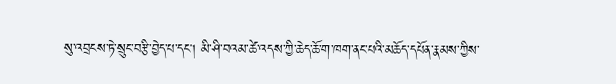སུ་འབྲངས་ཏེ་སྲུང་བརྩི་བྱེད་པ་དང། མི་ཤི་བའམ་ཚེ་འདས་ཀྱི་ཆེད་ཆོ་ག་ཁག་ནང་པའི་མཆོད་དཔོན་རྣམས་ཀྱིས་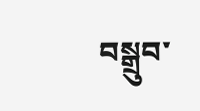བསྒྲུབ་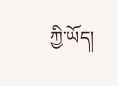ཀྱི་ཡོད།